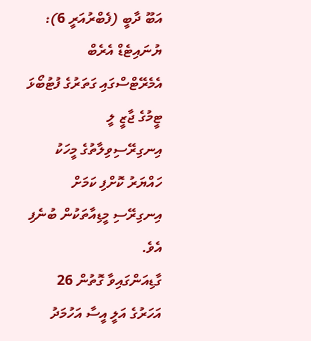އަބޫ ދާބީ (ފެބްރުއަރީ 6): ޔުނައިޓެޑް އެރެބް އެމެރޭޓްސްގައި ގަތަރުގެ ފުޓުބޯޅަ ޓީމުގެ ޖާޒީ ލީ އިނގިރޭސިވިލާތުގެ މީހަކު ހައްޔަރު ކޮށްފި ކަމަށް އިނގިރޭސި މީޑިއާތަކުން ބުނެފި އެވެ.
ގާޑިއަންގައިވާ ގޮތުން 26 އަހަރުގެ އަލީ އީސާ އަހުމަދު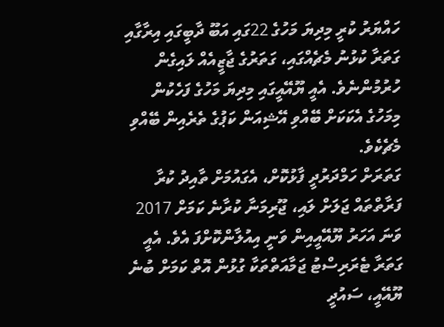ހައްޔަރު ކުރީ މިދިޔަ މަހުގެ 22ގައި އަބޫ ދާބީގައި އިރާގާއި ގަތަރާ ކުޅުނު މެޗެއްގައި، ގަތަރުގެ ޖާޒީއެއް ލައިގެން ހުރުމުންނެވެ. އެއީ ޔޫއޭއީގައި މިދިޔަ މަހުގެ ފަހެކުން މިމަހުގެ އެކަކަށް ބޭއްވި އޭޝިއަން ކަޕުގެ ތެރެއިން ބޭއްވި މެޗެކެވެ.
ގަތަރަށް ހަމްދަރުދީ ފާޅުކޮށް، އެގައުމަށް ތާއިދު ކުރާ ފަރާތްތައް ޖަލަށް ލައި، ޖޫރިމަނާ ކުރާނެ ކަމަށް 2017 ވަނަ އަހަރު ޔޫއޭއީއިން ވަނީ އިއުލާންކޮށްފަ އެވެ. އެއީ ގަތަރާ ޓެރަރިސްޓު ޖަމާއަތްތަކާ ގުޅުން އޮތް ކަމަށް ބުނެ ޔޫއޭއީ، ސައުދީ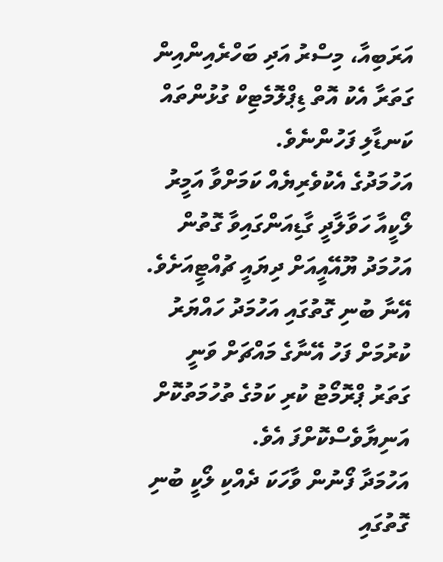އަރަބިއާ، މިސްރު އަދި ބަހްރެއިންއިން ގަތަރާ އެކު އޮތް ޑިޕްލޮމެޓިކް ގުޅުންތައް ކަނޑާލި ފަހުންނެވެ.
އަހުމަދުގެ އެކުވެރިޔެއް ކަމަށްވާ އަމީރު ލޯކީއާ ހަވާލާދީ ގާޑިއަންގައިވާ ގޮތުން އަހުމަދު ޔޫއޭއީއަށް ދިޔައީ ޗުއްޓީއަށެވެ. އޭނާ ބުނި ގޮތުގައި އަހުމަދު ހައްޔަރު ކުރުމަށް ފަހު އޭނާގެ މައްޗަށް ވަނީ ގަތަރު ޕްރޮމޯޓު ކުރި ކަމުގެ ތުހުމަތުކޮށް އަނިޔާވެސްކޮށްފަ އެވެ.
އަހުމަދާ ފޯނުން ވާހަކަ ދެއްކި ލޯކީ ބުނި ގޮތުގައި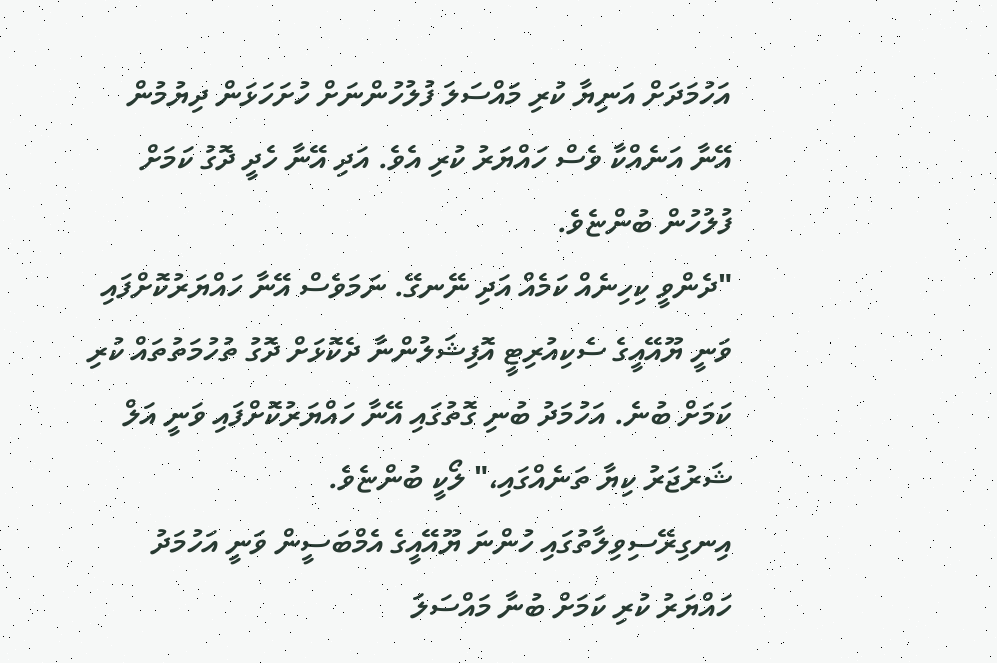އަހުމަދަށް އަނިޔާ ކުރި މައްސަލަ ފުލުހުންނަށް ހުށަހަޅަން ދިޔުމުން އޭނާ އަނެއްކާ ވެސް ހައްޔަރު ކުރި އެވެ. އަދި އޭނާ ހެދީ ދޮގު ކަމަށް ފުލުހުން ބުންޏެވެ.
"ދެންވީ ކިހިނެއް ކަމެއް އަދި ނޭނގޭ. ނަމަވެސް އޭނާ ހައްޔަރުކޮށްފައި ވަނީ ޔޫއޭއީގެ ސެކިއުރިޓީ އޮފިޝަލުންނާ ދެކޮޅަށް ދޮގު ތުހުމަތުތައް ކުރި ކަމަށް ބުނެ. އަހުމަދު ބުނި ގޮތުގައި އޭނާ ހައްޔަރުކޮށްފައި ވަނީ އަލް ޝަރުޖަރު ކިޔާ ތަނެއްގައި،" ލޯކީ ބުންޏެވެ.
އިނގިރޭސިވިލާތުގައި ހުންނަ ޔޫއޭއީގެ އެމްބަސީން ވަނީ އަހުމަދު ހައްޔަރު ކުރި ކަމަށް ބުނާ މައްސަލަ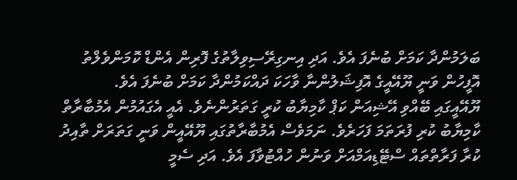ބަލަމުންދާ ކަމަށް ބުނެފަ އެވެ. އަދި އިނގިރޭސިވިލާތުގެ ފޮރިން އެންޑް ކޮމަންވެލްތު އޮފީހުން ވަނީ ޔޫއޭއީގެ އޮފިޝަލުންނާ ވާހަކަ ދައްކަމުންދާ ކަމަށް ބުނެފަ އެވެ.
ޔޫއޭއީގައި ބޭއްވި އޭޝިއަން ކަޕް ކާމިޔާބު ކުރީ ގަތަރުންނެވެ. އެއީ އެގައުމުން އެމުބާރާތް ކާމިޔާބު ކުރި ފުރަތަމަ ފަހަރެވެ. ނަމަވެސް އެމުބާރާތުގައި ޔޫއޭއީން ވަނީ ގަތަރަށް ތާއިދު ކުރާ ފަރާތްތައް ސްޓޭޑިއަމްއަށް ވަނުން ހުއްޓުވާފަ އެވެ. އަދި ސެމީ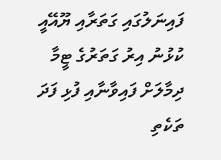ފައިނަލުގައި ގަތަރާއި ޔޫއޭއީ ކުޅުނު އިރު ގަތަރުގެ ޓީމާ ދިމާލަށް ފައިވާނާއި ފުޅި ފަދަ ތަކެތި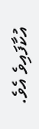އުކާފައިވެ އެވެ.